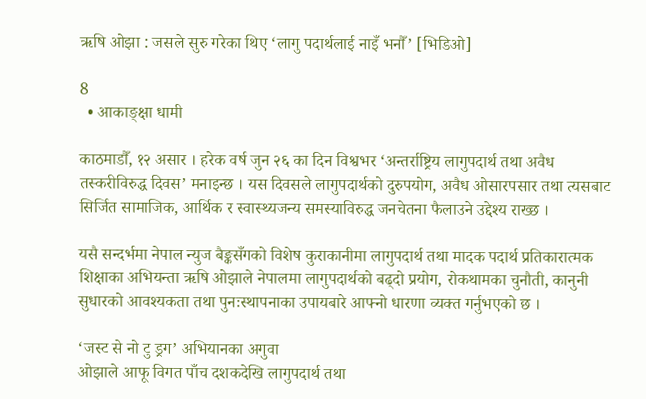ऋषि ओझा : जसले सुरु गरेका थिए ‘लागु पदार्थलाई नाइँ भनौँ’ [भिडिओ]

8
  • आकाङ्क्षा धामी

काठमाडौँ, १२ असार । हरेक वर्ष जुन २६ का दिन विश्वभर ‘अन्तर्राष्ट्रिय लागुपदार्थ तथा अवैध तस्करीविरुद्ध दिवस’ मनाइन्छ । यस दिवसले लागुपदार्थको दुरुपयोग, अवैध ओसारपसार तथा त्यसबाट सिर्जित सामाजिक, आर्थिक र स्वास्थ्यजन्य समस्याविरुद्ध जनचेतना फैलाउने उद्देश्य राख्छ ।

यसै सन्दर्भमा नेपाल न्युज बैङ्कसँगको विशेष कुराकानीमा लागुपदार्थ तथा मादक पदार्थ प्रतिकारात्मक शिक्षाका अभियन्ता ऋषि ओझाले नेपालमा लागुपदार्थको बढ्दो प्रयोग, रोकथामका चुनौती, कानुनी सुधारको आवश्यकता तथा पुनःस्थापनाका उपायबारे आफ्नो धारणा व्यक्त गर्नुभएको छ ।

‘जस्ट से नो टु ड्रग’ अभियानका अगुवा
ओझाले आफू विगत पाँच दशकदेखि लागुपदार्थ तथा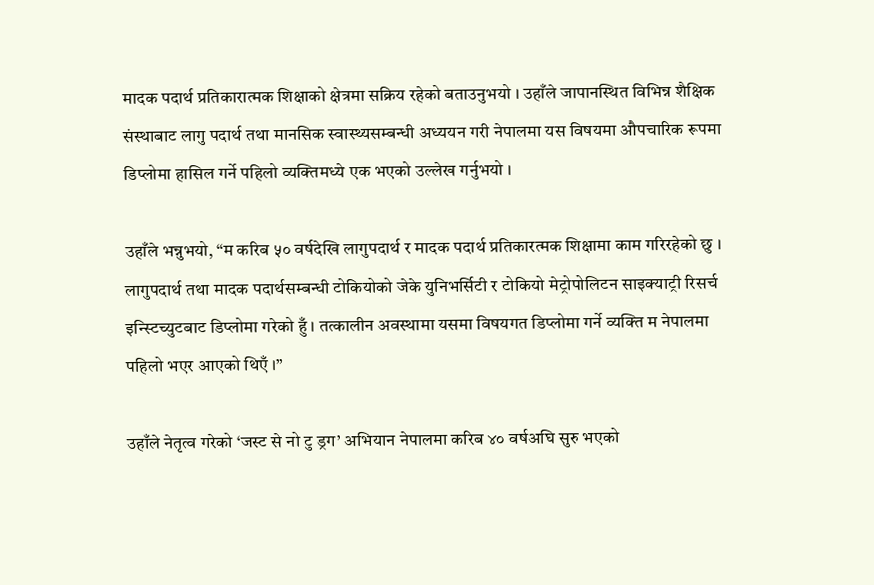मादक पदार्थ प्रतिकारात्मक शिक्षाको क्षेत्रमा सक्रिय रहेको बताउनुभयो । उहाँले जापानस्थित विभिन्न शैक्षिक संस्थाबाट लागु पदार्थ तथा मानसिक स्वास्थ्यसम्बन्धी अध्ययन गरी नेपालमा यस विषयमा औपचारिक रूपमा डिप्लोमा हासिल गर्ने पहिलो व्यक्तिमध्ये एक भएको उल्लेख गर्नुभयो ।

उहाँले भन्नुभयो, “म करिब ५० वर्षदेखि लागुपदार्थ र मादक पदार्थ प्रतिकारत्मक शिक्षामा काम गरिरहेको छु । लागुपदार्थ तथा मादक पदार्थसम्बन्धी टोकियोको जेके युनिभर्सिटी र टोकियो मेट्रोपोलिटन साइक्याट्री रिसर्च इन्स्टिच्युटबाट डिप्लोमा गरेको हुँ । तत्कालीन अवस्थामा यसमा विषयगत डिप्लोमा गर्ने व्यक्ति म नेपालमा पहिलो भएर आएको थिएँ ।”

उहाँले नेतृत्व गरेको ‘जस्ट से नो टु ड्रग’ अभियान नेपालमा करिब ४० वर्षअघि सुरु भएको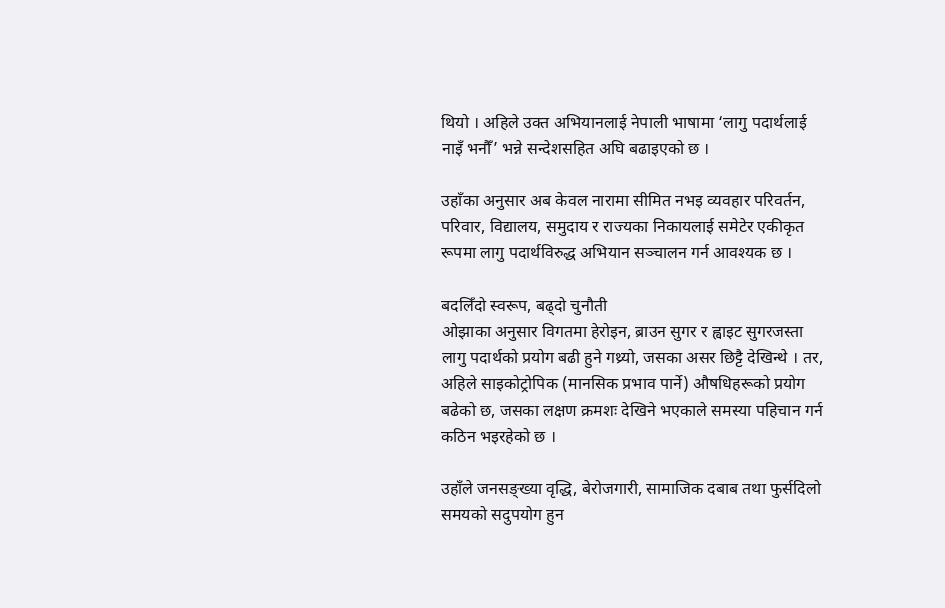थियो । अहिले उक्त अभियानलाई नेपाली भाषामा ‘लागु पदार्थलाई नाइँ भनौँ’ भन्ने सन्देशसहित अघि बढाइएको छ ।

उहाँका अनुसार अब केवल नारामा सीमित नभइ व्यवहार परिवर्तन, परिवार, विद्यालय, समुदाय र राज्यका निकायलाई समेटेर एकीकृत रूपमा लागु पदार्थविरुद्ध अभियान सञ्चालन गर्न आवश्यक छ ।

बदलिँदो स्वरूप, बढ्दो चुनौती
ओझाका अनुसार विगतमा हेरोइन, ब्राउन सुगर र ह्वाइट सुगरजस्ता लागु पदार्थको प्रयोग बढी हुने गथ्र्यो, जसका असर छिट्टै देखिन्थे । तर, अहिले साइकोट्रोपिक (मानसिक प्रभाव पार्ने) औषधिहरूको प्रयोग बढेको छ, जसका लक्षण क्रमशः देखिने भएकाले समस्या पहिचान गर्न कठिन भइरहेको छ ।

उहाँले जनसङ्ख्या वृद्धि, बेरोजगारी, सामाजिक दबाब तथा फुर्सदिलो समयको सदुपयोग हुन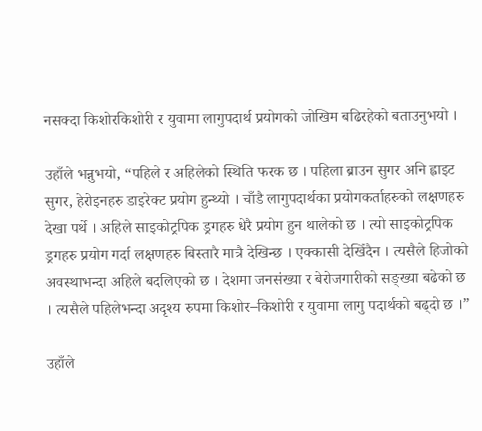नसक्दा किशोरकिशोरी र युवामा लागुपदार्थ प्रयोगको जोखिम बढिरहेको बताउनुभयो ।

उहाँले भन्नुभयो, “पहिले र अहिलेको स्थिति फरक छ । पहिला ब्राउन सुगर अनि ह्वाइट सुगर, हेरोइनहरु डाइरेक्ट प्रयोग हुन्थ्यो । चाँडै लागुपदार्थका प्रयोगकर्ताहरुको लक्षणहरु देखा पर्थे । अहिले साइकोट्रपिक ड्रगहरु धेरै प्रयोग हुन थालेको छ । त्यो साइकोट्रपिक ड्रगहरु प्रयोग गर्दा लक्षणहरु बिस्तारै मात्रै देखिन्छ । एक्कासी देखिँदैन । त्यसैले हिजोको अवस्थाभन्दा अहिले बदलिएको छ । देशमा जनसंख्या र बेरोजगारीको सङ्ख्या बढेको छ । त्यसैले पहिलेभन्दा अदृश्य रुपमा किशोर–किशोरी र युवामा लागु पदार्थको बढ्दो छ ।”

उहाँले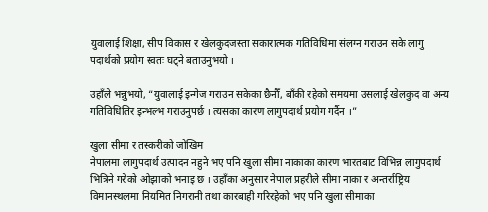युवालाई शिक्षा, सीप विकास र खेलकुदजस्ता सकारात्मक गतिविधिमा संलग्न गराउन सके लागु पदार्थको प्रयोग स्वतः घट्ने बताउनुभयो ।

उहाँले भन्नुभयो, “युवालाई इन्गेज गराउन सकेका छैनौँ, बाँकी रहेको समयमा उसलाई खेलकुद वा अन्य गतिविधितिर इन्भल्भ गराउनुपर्छ । त्यसका कारण लागुपदार्थ प्रयोग गर्दैन ।”

खुला सीमा र तस्करीको जोखिम
नेपालमा लागुपदार्थ उत्पादन नहुने भए पनि खुला सीमा नाकाका कारण भारतबाट विभिन्न लागुपदार्थ भित्रिने गरेको ओझाको भनाइ छ । उहाँका अनुसार नेपाल प्रहरीले सीमा नाका र अन्तर्राष्ट्रिय विमानस्थलमा नियमित निगरानी तथा कारबाही गरिरहेको भए पनि खुला सीमाका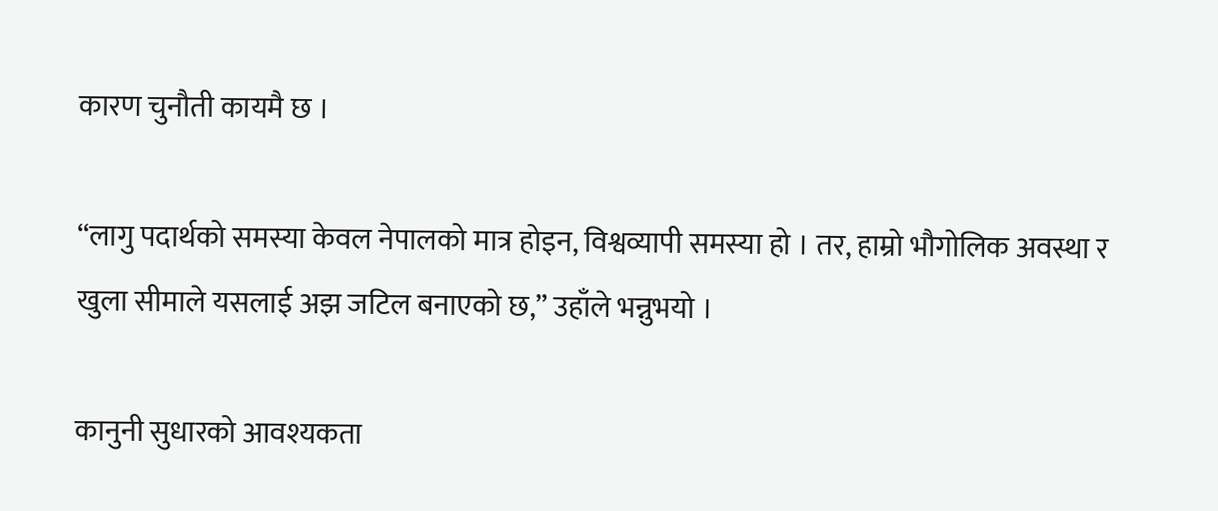कारण चुनौती कायमै छ ।

“लागु पदार्थको समस्या केवल नेपालको मात्र होइन, विश्वव्यापी समस्या हो । तर, हाम्रो भौगोलिक अवस्था र खुला सीमाले यसलाई अझ जटिल बनाएको छ,” उहाँले भन्नुभयो ।

कानुनी सुधारको आवश्यकता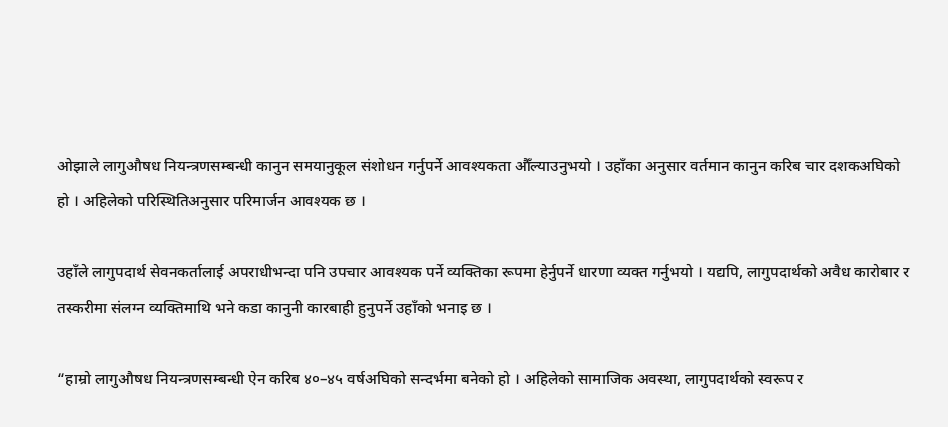ओझाले लागुऔषध नियन्त्रणसम्बन्धी कानुन समयानुकूल संशोधन गर्नुपर्ने आवश्यकता औँल्याउनुभयो । उहाँका अनुसार वर्तमान कानुन करिब चार दशकअघिको हो । अहिलेको परिस्थितिअनुसार परिमार्जन आवश्यक छ ।

उहाँले लागुपदार्थ सेवनकर्तालाई अपराधीभन्दा पनि उपचार आवश्यक पर्ने व्यक्तिका रूपमा हेर्नुपर्ने धारणा व्यक्त गर्नुभयो । यद्यपि, लागुपदार्थको अवैध कारोबार र तस्करीमा संलग्न व्यक्तिमाथि भने कडा कानुनी कारबाही हुनुपर्ने उहाँको भनाइ छ ।

“हाम्रो लागुऔषध नियन्त्रणसम्बन्धी ऐन करिब ४०–४५ वर्षअघिको सन्दर्भमा बनेको हो । अहिलेको सामाजिक अवस्था, लागुपदार्थको स्वरूप र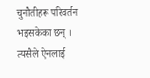चुनौतीहरू परिवर्तन भइसकेका छन् । त्यसैले ऐनलाई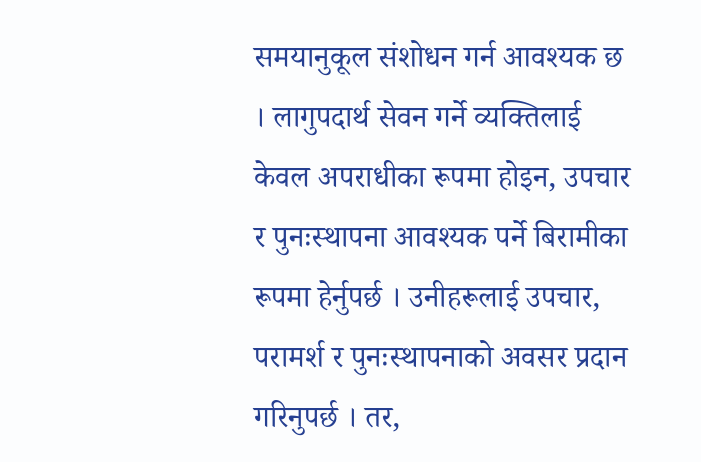समयानुकूल संशोधन गर्न आवश्यक छ । लागुपदार्थ सेवन गर्ने व्यक्तिलाई केवल अपराधीका रूपमा होइन, उपचार र पुनःस्थापना आवश्यक पर्ने बिरामीका रूपमा हेर्नुपर्छ । उनीहरूलाई उपचार, परामर्श र पुनःस्थापनाको अवसर प्रदान गरिनुपर्छ । तर,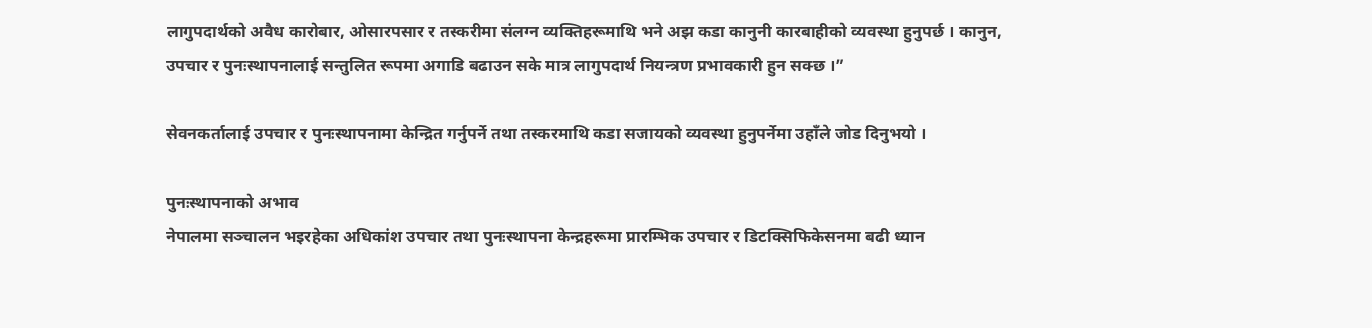लागुपदार्थको अवैध कारोबार, ओसारपसार र तस्करीमा संलग्न व्यक्तिहरूमाथि भने अझ कडा कानुनी कारबाहीको व्यवस्था हुनुपर्छ । कानुन, उपचार र पुनःस्थापनालाई सन्तुलित रूपमा अगाडि बढाउन सके मात्र लागुपदार्थ नियन्त्रण प्रभावकारी हुन सक्छ ।”

सेवनकर्तालाई उपचार र पुनःस्थापनामा केन्द्रित गर्नुपर्ने तथा तस्करमाथि कडा सजायको व्यवस्था हुनुपर्नेमा उहाँले जोड दिनुभयो ।

पुनःस्थापनाको अभाव
नेपालमा सञ्चालन भइरहेका अधिकांश उपचार तथा पुनःस्थापना केन्द्रहरूमा प्रारम्भिक उपचार र डिटक्सिफिकेसनमा बढी ध्यान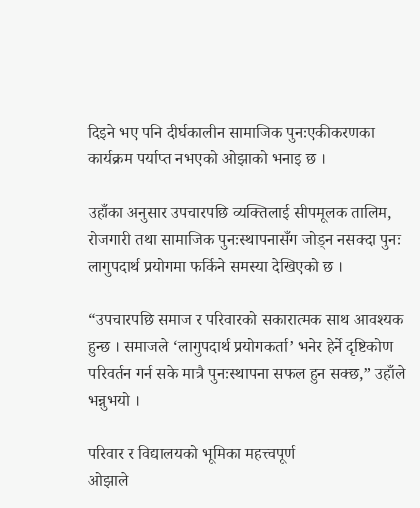दिइने भए पनि दीर्घकालीन सामाजिक पुनःएकीकरणका कार्यक्रम पर्याप्त नभएको ओझाको भनाइ छ ।

उहाँका अनुसार उपचारपछि व्यक्तिलाई सीपमूलक तालिम, रोजगारी तथा सामाजिक पुनःस्थापनासँग जोड्न नसक्दा पुनः लागुपदार्थ प्रयोगमा फर्किने समस्या देखिएको छ ।

“उपचारपछि समाज र परिवारको सकारात्मक साथ आवश्यक हुन्छ । समाजले ‘लागुपदार्थ प्रयोगकर्ता’ भनेर हेर्ने दृष्टिकोण परिवर्तन गर्न सके मात्रै पुनःस्थापना सफल हुन सक्छ,” उहाँले भन्नुभयो ।

परिवार र विद्यालयको भूमिका महत्त्वपूर्ण
ओझाले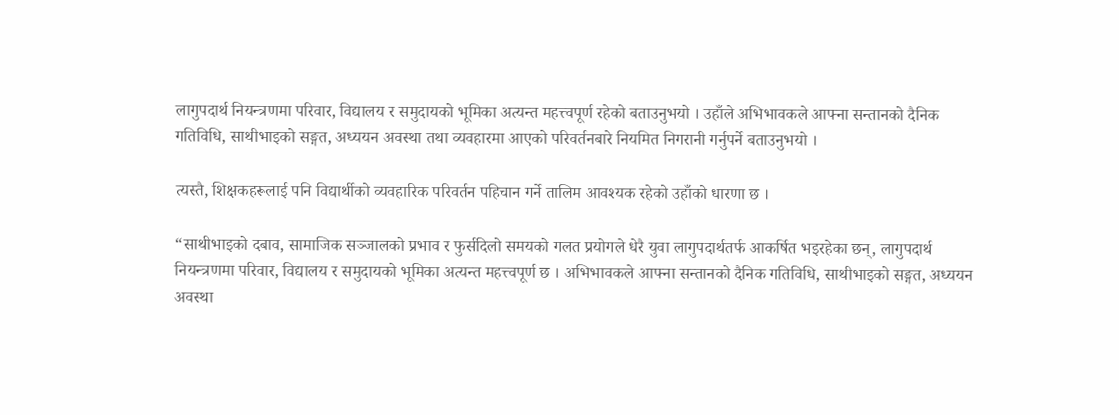लागुपदार्थ नियन्त्रणमा परिवार, विद्यालय र समुदायको भूमिका अत्यन्त महत्त्वपूर्ण रहेको बताउनुभयो । उहाँले अभिभावकले आफ्ना सन्तानको दैनिक गतिविधि, साथीभाइको सङ्गत, अध्ययन अवस्था तथा व्यवहारमा आएको परिवर्तनबारे नियमित निगरानी गर्नुपर्ने बताउनुभयो ।

त्यस्तै, शिक्षकहरूलाई पनि विद्यार्थीको व्यवहारिक परिवर्तन पहिचान गर्ने तालिम आवश्यक रहेको उहाँको धारणा छ ।

“साथीभाइको दबाव, सामाजिक सञ्जालको प्रभाव र फुर्सदिलो समयको गलत प्रयोगले धेरै युवा लागुपदार्थतर्फ आकर्षित भइरहेका छन्, लागुपदार्थ नियन्त्रणमा परिवार, विद्यालय र समुदायको भूमिका अत्यन्त महत्त्वपूर्ण छ । अभिभावकले आफ्ना सन्तानको दैनिक गतिविधि, साथीभाइको सङ्गत, अध्ययन अवस्था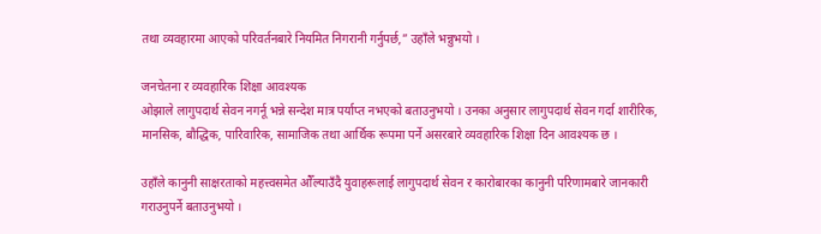तथा व्यवहारमा आएको परिवर्तनबारे नियमित निगरानी गर्नुपर्छ,” उहाँले भन्नुभयो ।

जनचेतना र व्यवहारिक शिक्षा आवश्यक
ओझाले लागुपदार्थ सेवन नगर्नू भन्ने सन्देश मात्र पर्याप्त नभएको बताउनुभयो । उनका अनुसार लागुपदार्थ सेवन गर्दा शारीरिक, मानसिक, बौद्धिक, पारिवारिक, सामाजिक तथा आर्थिक रूपमा पर्ने असरबारे व्यवहारिक शिक्षा दिन आवश्यक छ ।

उहाँले कानुनी साक्षरताको महत्त्वसमेत औँल्याउँदै युवाहरूलाई लागुपदार्थ सेवन र कारोबारका कानुनी परिणामबारे जानकारी गराउनुपर्ने बताउनुभयो ।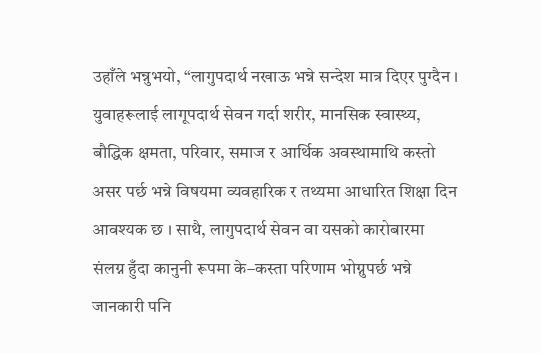उहाँले भन्नुभयो, “लागुपदार्थ नखाऊ भन्ने सन्देश मात्र दिएर पुग्दैन । युवाहरूलाई लागूपदार्थ सेवन गर्दा शरीर, मानसिक स्वास्थ्य, बौद्धिक क्षमता, परिवार, समाज र आर्थिक अवस्थामाथि कस्तो असर पर्छ भन्ने विषयमा व्यवहारिक र तथ्यमा आधारित शिक्षा दिन आवश्यक छ । साथै, लागुपदार्थ सेवन वा यसको कारोबारमा संलग्न हुँदा कानुनी रूपमा के–कस्ता परिणाम भोग्नुपर्छ भन्ने जानकारी पनि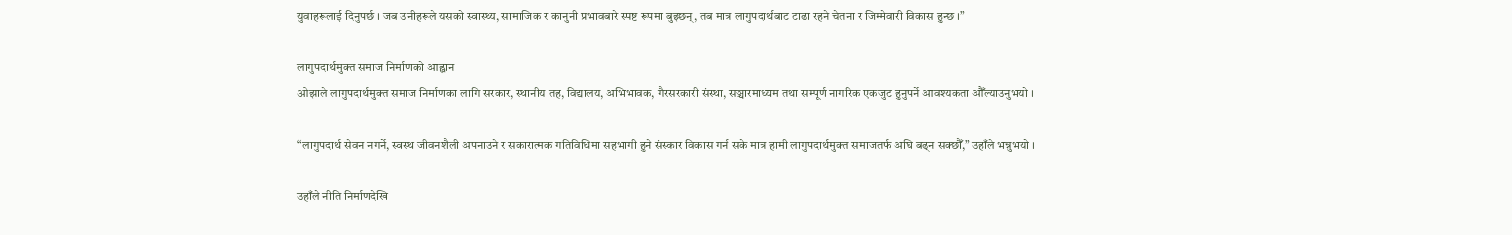युवाहरूलाई दिनुपर्छ । जब उनीहरूले यसको स्वास्थ्य, सामाजिक र कानुनी प्रभावबारे स्पष्ट रूपमा बुझ्छन्, तब मात्र लागुपदार्थबाट टाढा रहने चेतना र जिम्मेवारी विकास हुन्छ ।”

लागुपदार्थमुक्त समाज निर्माणको आह्वान
ओझाले लागुपदार्थमुक्त समाज निर्माणका लागि सरकार, स्थानीय तह, विद्यालय, अभिभावक, गैरसरकारी संस्था, सञ्चारमाध्यम तथा सम्पूर्ण नागरिक एकजुट हुनुपर्ने आवश्यकता औँल्याउनुभयो ।

“लागुपदार्थ सेवन नगर्ने, स्वस्थ जीवनशैली अपनाउने र सकारात्मक गतिविधिमा सहभागी हुने संस्कार विकास गर्न सके मात्र हामी लागुपदार्थमुक्त समाजतर्फ अघि बढ्न सक्छौँ,” उहाँले भन्नुभयो ।

उहाँले नीति निर्माणदेखि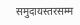समुदायस्तरसम्म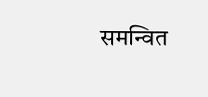समन्वित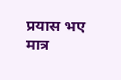प्रयास भए मात्र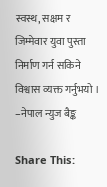स्वस्थ, सक्षम र जिम्मेवार युवा पुस्ता निर्माण गर्न सकिने विश्वास व्यक्त गर्नुभयो । –नेपाल न्युज बैङ्क

Share This: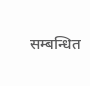सम्बन्धित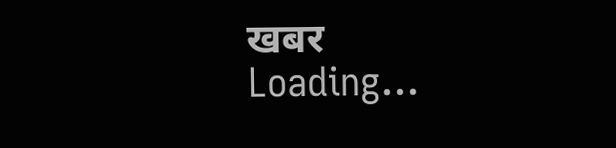खबर
Loading...